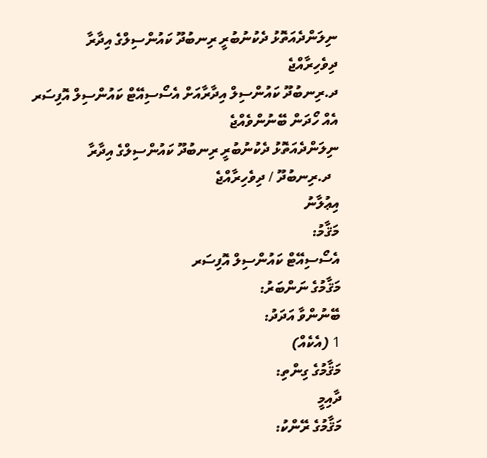ނިލަންދެއަތޮޅު ދެކުނުބުރީ ރިނބުދޫ ކައުންސިލްގެ އިދާރާ
ދިވެހިރާއްޖެ
ދ.ރިނބުދޫ ކައުންސިލް އިދާރާއަށް އެސޯސިއޭޓް ކައުންސިލް އޮފިސަރ އެއް ހޯދަން ބޭނުންވެއްޖެ
ނިލަންދެއަތޮޅު ދެކުނުބުރީ ރިނބުދޫ ކައުންސިލްގެ އިދާރާ
  ދ.ރިނބުދޫ / ދިވެހިރާއްޖެ
އިޢުލާނު
މަޤާމު:
އެސޯސިއޭޓް ކައުންސިލް އޮފިސަރ
މަޤާމުގެ ނަންބަރު:
ބޭނުންވާ އަދަދު:
1 (އެކެއް)
މަޤާމުގެ ގިންތި:
ދާއިމީ
މަޤާމުގެ ރޭންކު: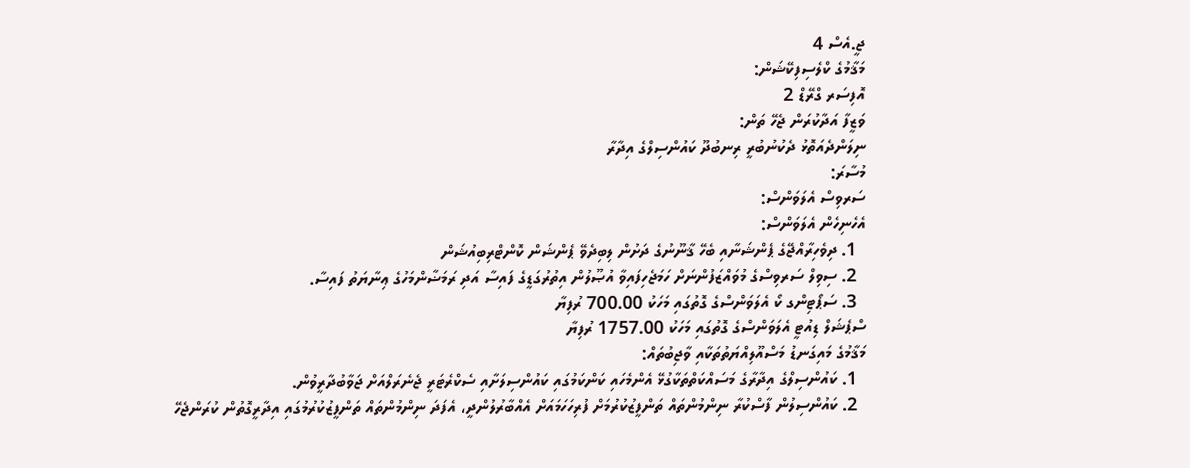ޖީ.އެސް 4
މަޤާމުގެ ކްލެސިފިކޭޝަން:
އޮފިސަރ ގްރޭޑް 2
ވަޒީފާ އަދާކުރަން ޖެހޭ ތަން:
ނިލަންދެއަތޮޅު ދެކުނުބުރީ ރިނބުދޫ ކައުންސިލްގެ އިދާރާ
މުސާރަ:
ސަރވިސް އެލަވަންސް:
އެހެނިހެން އެލަވަންސް:
  1. ދިވެހިރާއްޖޭގެ ޕެންޝަނާއި ބެހޭ ޤާނޫނުގެ ދަށުން ލިބިދެވޭ ޕެންޝަން ކޮންޓްރިބިއުޝަން
  2. ސިވިލް ސަރވިސްގެ މުވައްޒަފުންނަށް ހަމަޖެހިފައިވާ އުޞޫލުން އިތުރުގަޑީގެ ފައިސާ އަދި ރަމަޟާންމަހުގެ ޢިނާޔަތު ފައިސާ.
  3. ސަޕޯޓިންގ ކޯ އެލަވަންސްގެ ގޮތުގައި މަހަކު 700.00 ރުފިޔާ
ސްޕެޝަލް ޑިއުޓީ އެލަވަންސްގެ ގޮތުގައި މަހަކު 1757.00 ރުފިޔާ
މަޤާމުގެ މައިގަނޑު މަސްއޫލިއްޔަތުތަކާއި ވާޖިބުތައް:
  1. ކައުންސިލްގެ އިދާރާގެ މަސައްކަތްތަކާގުޅޭ އެންމެހައި ކަންކަމުގައި ކައުންސިލަށާއި ސެކްރެޓަރީ ޖެނެރަލްއަށް ޖަވާބުދާރީވުން.
  2. ކައުންސިލުން ފާސްކުރާ ނިންމުންތައް ތަންފީޒުކުރުމަށް ފުރިހަހަމައަށް އެއްބާރުލުންދީ، އެފަދަ ނިންމުންތައް ތަންފީޒުކުރުމުގައި އިދާރީގޮތުން ކުރަންޖެހޭ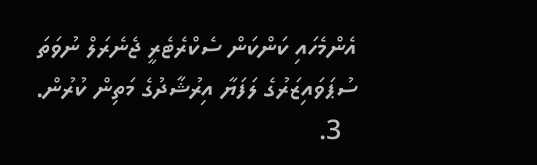އެންމެހައި ކަންކަން ސެކްރެޓެރީ ޖެނެރަލް ނުވަތަ ސުޕަވައިޒަރުގެ ލަފަޔާ އިރުޝާދުގެ މަތިން ކުރުން.
  3.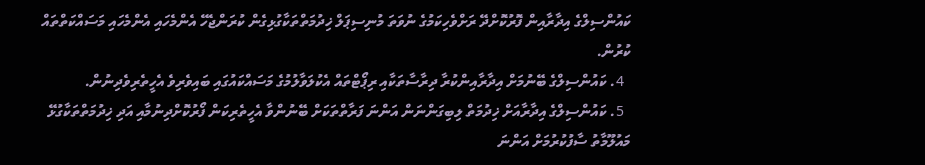ކައުންސިލްގެ އިދާރާއިން ފޮރުކޮށްދޭ ރަށްވެހިކަމުގެ ނުވަތަ މުނިސިޕަލް ޚިދުމަތްތަކާގުޅިގެން ކުރަންޖެހޭ އެންމެހައި އެންމެހައި މަސައްކަތްތައް ކުރުން.
  4. ކައުންސިލްގެ ބޭނުމަށް އިދާރާއިންކުރާ ދިރާސާތަކާއި ރިޕޯޓްތައް އެކުލަވާލުމުގެ މަސައްކައުގައި ބައިވެރިވެ އެހީތެރިވެދިނުން.
  5. ކައުންސިލްގެ އިދާރާއަށް ޚިދުމަތް ލިބިގަންނަން އަންނަ ފަރާތްތަކަށް ބޭނުންވާ އެހީތެރިކަން ފޯރުކޮށްދިނުމާއި އަދި ޚިދުމަތްތަކާގުޅޭ މައުލޫމާތު ސާފުކުރުމަށް އަންނަ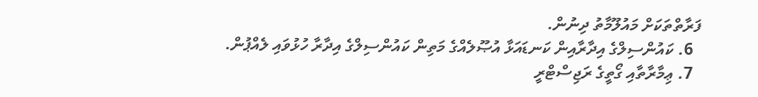ފަރާތްތަކަށް މައުލޫމާތު ދިނުން.
  6. ކައުންސިލްގެ އިދާރާއިން ކަނޑައަޅާ އުޞޫލެއްގެ މަތިން ކައުންސިލްގެ އިދާރާ ހުޅުވައި ލެއްޕުން.
  7. ޢިމާރާތާއި ގޯތީގެ ރަޖިސްޓްރީ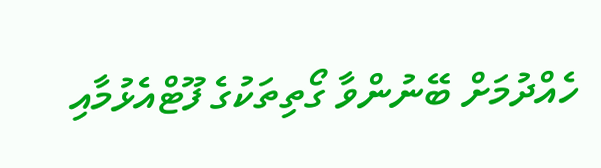ހެއްދުމަށް ބޭނުންވާ ގޯތިތަކުގެ ފޫޓްއެޅުމާއި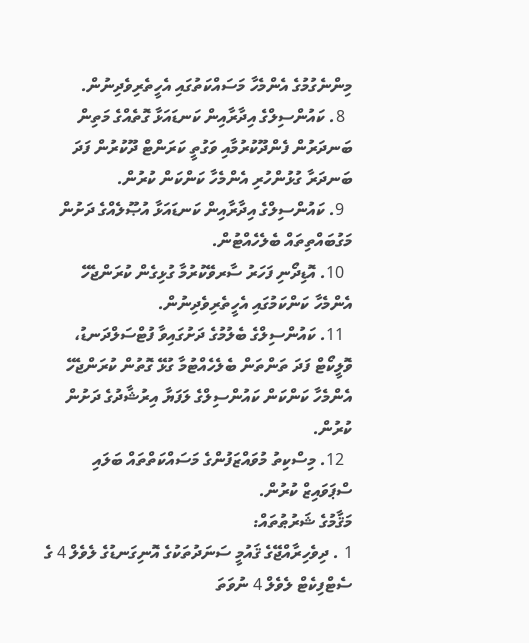މިންނެގުމުގެ އެންމެހާ މަސައްކަތުގައި އެހީތެރިވެދިނުން.
  8. ކައުންސިލްގެ އިދާރާއިން ކަނޑައަޅާ ގޮތެއްގެ މަތިން ބަނދަރުން ފެންދޫކުރުމާއި ވަގުތީ ކަރަންޓް ދޫކުރުން ފަދަ ބަނދަރާ ގުޅުންހުރި އެންމެހާ ކަންކަން ކުރުން.
  9. ކައުންސިލްގެ އިދާރާއިން ކަނޑައަޅާ އުޞޫލެއްގެ ދަށުން މަގުބައްތިތައް ބެލެހެއްޓުން.
  10. އޮޑިދޯނި ފަހަރު ސާރވޭކުރުމާ ގުޅިގެން ކުރަންޖެހޭ އެންމެހާ ކަންކަމުގައި އެހީތެރިވެދިނުން.
  11. ކައުންސިލްގެ ބެލުމުގެ ދަށުގައިވާ ފުޓްސަލްދަނޑު، ވޮލީކޯޓް ފަދަ ތަންތަން ބެލެހެއްޓުމާ ގުޅޭ ގޮތުން ކުރަންޖެހޭ އެންމެހާ ކަންކަން ކައުންސިލްގެ ލަފަޔާ އިރުޝާދުގެ ދަށުން ކުރުން.
  12. މިސްކިތު މުވައްޒަފުންގެ މަސައްކަތްތައް ބަލައި ސްޕަވައިޒް ކުރުން.
މަޤާމުގެ ޝަރުޠުތައް:
1 . ދިވެހިރާއްޖޭގެ ޤައުމީ ސަނަދުތަކުގެ އޮނިގަނޑުގެ ލެވެލް 4 ގެ ސެޓްފިކެޓް ލެވެލް 4 ނުވަތަ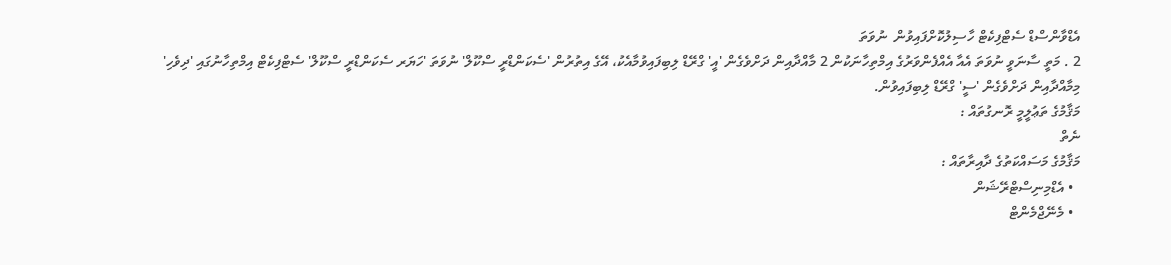އެޑްވާންސްޑް ސެޓްފިކެޓް ހާސިލުކޮށްފައިވުން  ނުވަތަ
2 . މަތީ ސާނަވީ ނުވަތަ އެއާ އެއްފެންވަރުގެ އިމްތިހާނަކުން 2 މާއްދާއިން ދަށްވެގެން 'އީ' ގްރޭޑް ލިބިފައިވުމާއެކު، އޭގެ އިތުރުން 'ސެކަންޑްރީ ސްކޫލް' ނުވަތަ 'ހަޔަރ ސެކަންޑްރީ ސްކޫލް' ސެޓްފިކެޓް އިމްތިހާނުގައި 'ދިވެހި' މިމާއްދާއިން ދަށްވެގެން 'ސީ' ގްރޭޑް ލިބިފައިވުން.
މަޤާމުގެ ތަޢުލީމީ ރޮނގުތައް :
ނެތް
މަޤާމުގެ މަސައްކަތުގެ ދާއިރާތައް :
  • އެޑްމިނިސްޓްރޭޝަން
  • މެނޭޖްމެންޓް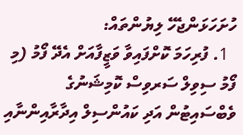ހުށަހަޅަންޖެހޭ ލިޔުންތައް:
  1. ފުރިހަމަ ކޮށްފައިވާ ވަޒީފާއަށް އެދޭ ފޯމު (މި ފޯމު ސިވިލް ސަރވިސް ކޮމިޝަނުގެ ވެބްސައިޓުން އަދި ކައުންސިލް އިދާރާއިންނާއި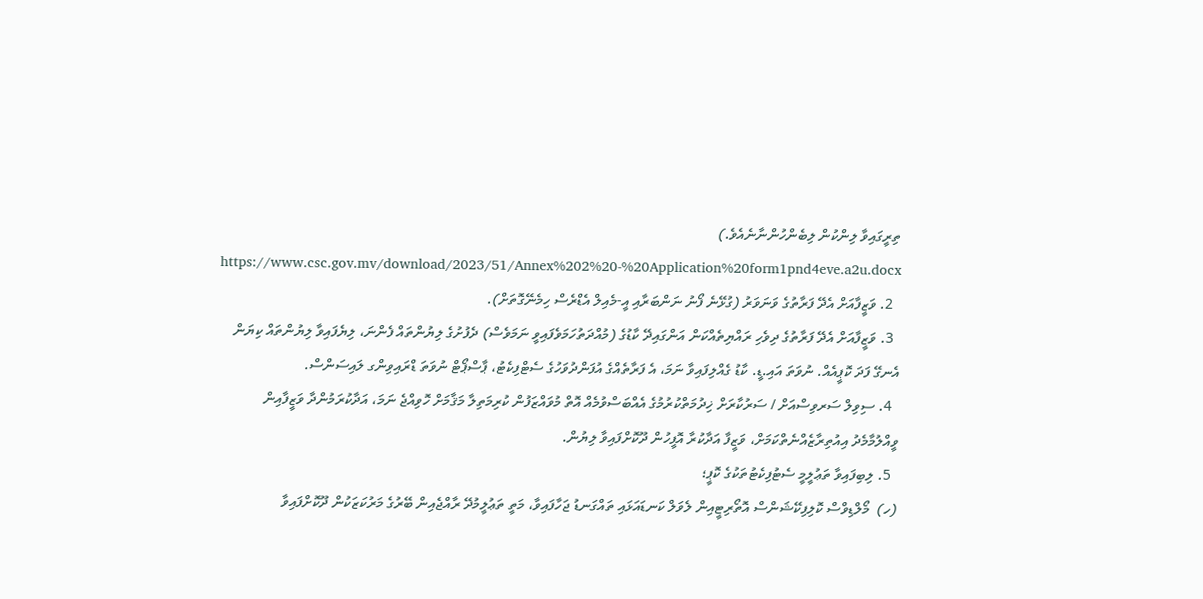ތިރީގައިވާ ލިންކުން ލިބެންހުންނާނެއެވެ.)  https://www.csc.gov.mv/download/2023/51/Annex%202%20-%20Application%20form1pnd4eve.a2u.docx
  2. ވަޒީފާއަށް އެދޭ ފަރާތުގެ ވަނަވަރު (ގުޅޭނެ ފޯނު ނަންބަރާއި އީ-މެއިލް އެޑްރެސް ހިމެނޭގޮތަށް).
  3. ވަޒީފާއަށް އެދޭ ފަރާތުގެ ދިވެހި ރައްޔިތެއްކަން އަންގައިދޭ ކާޑުގެ (މުއްދަތުހަމަވެފައިވީ ނަމަވެސް) ދެފުށުގެ ލިޔުންތައް ފެންނަ، ލިޔެފައިވާ ލިޔުންތައް ކިޔަން އެނގޭ ފަދަ ކޮޕީއެއް. ނުވަތަ އައި.ޑީ. ކާޑު ގެއްލިފައިވާ ނަމަ، އެ ފަރާތެއްގެ އުފަންދުވަހުގެ ސެޓްފިކެޓު، ޕާސްޕޯޓް ނުވަތަ ޑްރައިވިންގ ލައިސަންސް.
  4. ސިވިލް ސަރވިސްއަށް / ސަރުކާރަށް ޚިދުމަތްކުރުމުގެ އެއްބަސްވުމެއް އޮތް މުވައްޒަފުން ކުރިމަތިލާ މަޤާމަށް ހޮވިއްޖެ ނަމަ، އަދާކުރަމުންދާ ވަޒީފާއިން ވީއްލުމާމެދު އިއުތިރާޒެއްނެތްކަމަށް، ވަޒީފާ އަދާކުރާ އޮފީހުން ދޫކޮށްފައިވާ ލިޔުން.
  5. ލިބިފައިވާ ތަޢުލީމީ ސެޓުފިކެޓުތަކުގެ ކޮޕީ؛
(ހ)  މޯލްޑިވްސް ކޮލިފިކޭޝަންސް އޮތޯރިޓީއިން ލެވަލް ކަނޑައަޅައި ތައްގަނޑު ޖަހާފައިވާ، މަތީ ތަޢުލީމުދޭ ރާއްޖެއިން ބޭރުގެ މަރުކަޒަކުން ދޫކޮށްފައިވާ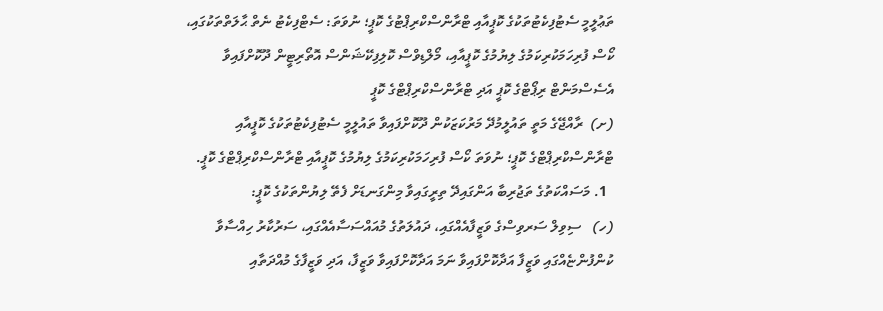ތަޢުލީމީ ސެޓުފިކެޓުތަކުގެ ކޮޕީއާއި ޓްރާންސްކްރިޕްޓުގެ ކޮޕީ؛ ނުވަތަ: ސެޓްފިކެޓު ނެތް ޙާލަތްތަކުގައި، ކޯސް ފުރިހަމަކުރިކަމުގެ ލިޔުމުގެ ކޮޕީއާއި، މޯލްޑިވްސް ކޮލިފިކޭޝަންސް އޮތޯރިޓީން ދޫކޮށްފައިވާ އެސެސްމަންޓް ރިޕޯޓްގެ ކޮޕީ އަދި ޓްރާންސްކްރިޕްޓްގެ ކޮޕީ
(ށ)  ރާއްޖޭގެ މަތީ ތައުލީމުދޭ މަރުކަޒަކުން ދޫކޮށްފައިވާ ތައުލީމީ ސެޓުފިކެޓުތަކުގެ ކޮޕީއާއި ޓްރާންސްކްރިޕްޓްގެ ކޮޕީ؛ ނުވަތަ ކޯސް ފުރިހަމަކުރިކަމުގެ ލިޔުމުގެ ކޮޕީއާއި ޓްރާންސްކްރިޕްޓްގެ ކޮޕީ.
  1. މަސައްކަތުގެ ތަޖުރިބާ އަންގައިދޭ ތިރީގައިވާ މިންގަނޑަށް ފެތޭ ލިޔުންތަކުގެ ކޮޕީ:
(ހ)   ސިވިލް ސަރވިސްގެ ވަޒީފާއެއްގައި، ދައުލަތުގެ މުއައްސަސާއެއްގައި، ސަރުކާރު ހިއްސާވާ ކުންފުންޏެއްގައި ވަޒީފާ އަދާކޮށްފައިވާ ނަމަ އަދާކޮށްފައިވާ ވަޒީފާ، އަދި ވަޒީފާގެ މުއްދަތާއި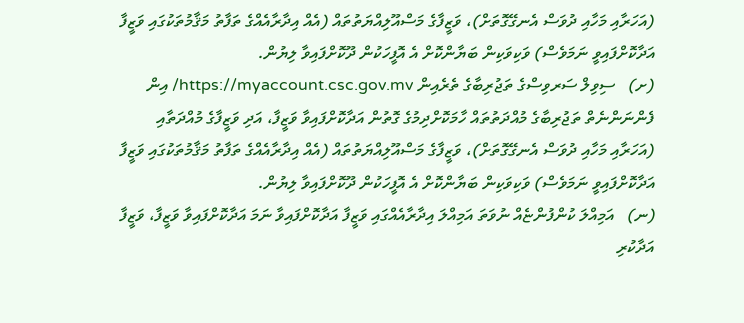(އަހަރާއި މަހާއި ދުވަސް އެނގޭގޮތަށް)، ވަޒީފާގެ މަސްއޫލިއްޔަތުތައް (އެއް އިދާރާއެއްގެ ތަފާތު މަޤާމުތަކުގައި ވަޒީފާ އަދާކޮށްފައިވީ ނަމަވެސް) ވަކިވަކިން ބަޔާންކޮށް އެ އޮފީހަކުން ދޫކޮށްފައިވާ ލިޔުން.
(ށ)   ސިވިލް ސަރވިސްގެ ތަޖުރިބާގެ ތެރެއިން https://myaccount.csc.gov.mv/ އިން ފެންނަންނެތް ތަޖުރިބާގެ މުއްދަތުތައް ހާމަކޮށްދިމުގެ ގޮތުން އަދާކޮށްފައިވާ ވަޒީފާ، އަދި ވަޒީފާގެ މުއްދަތާއި (އަހަރާއި މަހާއި ދުވަސް އެނގޭގޮތަށް)، ވަޒީފާގެ މަސްއޫލިއްޔަތުތައް (އެއް އިދާރާއެއްގެ ތަފާތު މަޤާމުތަކުގައި ވަޒީފާ އަދާކޮށްފައިވީ ނަމަވެސް) ވަކިވަކިން ބަޔާންކޮށް އެ އޮފީހަކުން ދޫކޮށްފައިވާ ލިޔުން.
(ނ)   އަމިއްލަ ކުންފުންޏެއް ނުވަތަ އަމިއްލަ އިދާރާއެއްގައި ވަޒީފާ އަދާކޮށްފައިވާ ނަމަ އަދާކޮށްފައިވާ ވަޒީފާ، ވަޒީފާ އަދާކުރި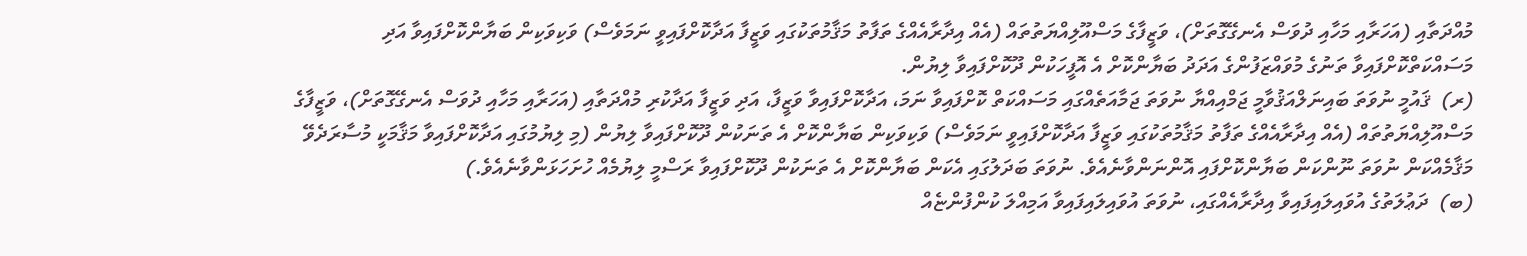މުއްދަތާއި (އަހަރާއި މަހާއި ދުވަސް އެނގޭގޮތަށް)، ވަޒީފާގެ މަސްއޫލިއްޔަތުތައް (އެއް އިދާރާއެއްގެ ތަފާތު މަޤާމުތަކުގައި ވަޒީފާ އަދާކޮށްފައިވީ ނަމަވެސް) ވަކިވަކިން ބަޔާންކޮށްފައިވާ އަދި މަސައްކަތްކޮށްފައިވާ ތަނުގެ މުވައްޒަފުންގެ އަދަދު ބަޔާންކޮށް އެ އޮފީހަކުން ދޫކޮށްފައިވާ ލިޔުން.
(ރ)  ޤައުމީ ނުވަތަ ބައިނަލްއަޤުވާމީ ޖަމްއިއްޔާ ނުވަތަ ޖަމާއަތެއްގައި މަސައްކަތް ކޮށްފައިވާ ނަމަ، އަދާކޮށްފައިވާ ވަޒީފާ، އަދި ވަޒީފާ އަދާކުރި މުއްދަތާއި (އަހަރާއި މަހާއި ދުވަސް އެނގޭގޮތަށް)، ވަޒީފާގެ މަސްއޫލިއްޔަތުތައް (އެއް އިދާރާއެއްގެ ތަފާތު މަޤާމުތަކުގައި ވަޒީފާ އަދާކޮށްފައިވީ ނަމަވެސް) ވަކިވަކިން ބަޔާންކޮށް އެ ތަނަކުން ދޫކޮށްފައިވާ ލިޔުން (މި ލިޔުމުގައި އަދާކޮށްފައިވާ މަޤާމަކީ މުސާރަދެވޭ މަޤާމެއްކަން ނުވަތަ ނޫންކަން ބަޔާންކޮށްފައި އޮންނަންވާނެއެވެ. ނުވަތަ ބަދަލުގައި އެކަން ބަޔާންކޮށް އެ ތަނަކުން ދޫކޮށްފައިވާ ރަސްމީ ލިޔުމެއް ހުށަހަޅަންވާނެއެވެ.)
(ބ)  ދަޢުލަތުގެ އުވައިލައިފައިވާ އިދާރާއެއްގައި، ނުވަތަ އުވައިލައިފައިވާ އަމިއްލަ ކުންފުންޏެއް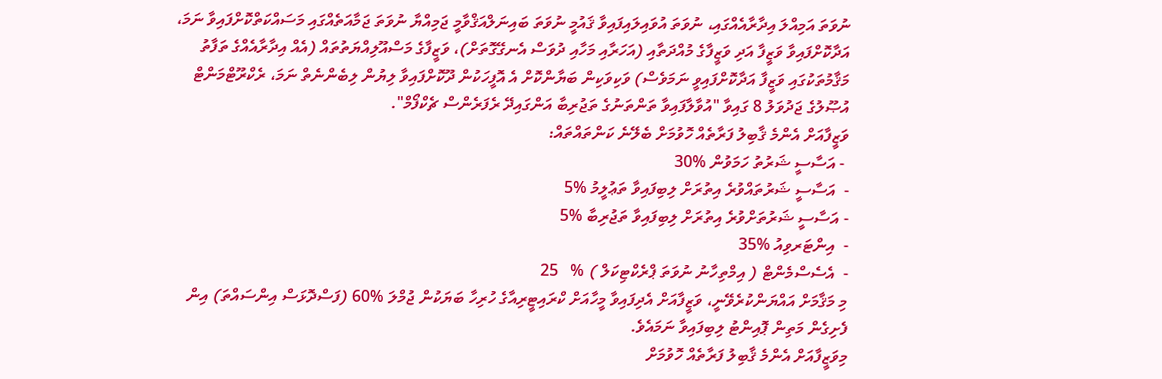ނުވަތަ އަމިއްލަ އިދާރާއެއްގައި، ނުވަތަ އުވައިލައިފައިވާ ޤައުމީ ނުވަތަ ބައިނަލްއަޤްވާމީ ޖަމިއްޔާ ނުވަތަ ޖަމާއަތެއްގައި މަސައްކަތްކޮށްފައިވާ ނަމަ، އަދާކޮށްފައިވާ ވަޒީފާ އަދި ވަޒީފާގެ މުއްދަތާއި (އަހަރާއި މަހާއި ދުވަސް އެނގޭގޮތަށް)، ވަޒީފާގެ މަސްއޫލިއްޔަތުތައް (އެއް އިދާރާއެއްގެ ތަފާތު މަޤާމުތަކުގައި ވަޒީފާ އަދާކޮށްފައިވީ ނަމަވެސް) ވަކިވަކިން ބަޔާންކޮށް އެ އޮފީހަކުން ދޫކޮށްފައިވާ ލިޔުން ލިބެންނެތް ނަމަ، ރެކްރޫޓްމަންޓް އުޞޫލުގެ ޖަދުވަލު 8 ގައިވާ "އުވާލާފައިވާ ތަންތަނުގެ ތަޖުރިބާ އަންގައިދޭ ރެފަރެންސް ޗެކްފޯމް".
ވަޒީފާއަށް އެންމެ ޤާބިލު ފަރާތެއް ހޮވުމަށް ބެލޭނެ ކަންތައްތައް:
 - އަސާސީ ޝަރުތު ހަމަވުން %30
-  އަސާސީ ޝަރުތައްވުރެ އިތުރަށް ލިބިފައިވާ ތަޢުލީމު %5
- އަސާސީ ޝަރުތަށްވުރެ އިތުރަށް ލިބިފައިވާ ތަޖުރިބާ %5
-  އިންޓަރވިއު %35
-  އެސެސްމެންޓް ( އިމްތިހާނު ނުވަތަ ޕްރެކްޓިކަލް ) %   25
މި މަޤާމަށް އައްޔަންކުރެވޭނީ، ވަޒީފާއަށް އެދިފައިވާ މީހާއަށް ކްރައިޓީރިއާގެ ހުރިހާ ބަޔަކުން ޖުމްލަ %60 (ފަސްދޮޅަސް އިންސައްތަ) އިން ފެށިގެން މަތިން ޕޮއިންޓު ލިބިފައިވާ ނަމައެވެ.
މިވަޒީފާއަށް އެންމެ ޤާބިލު ފަރާތެއް ހޮވުމަށް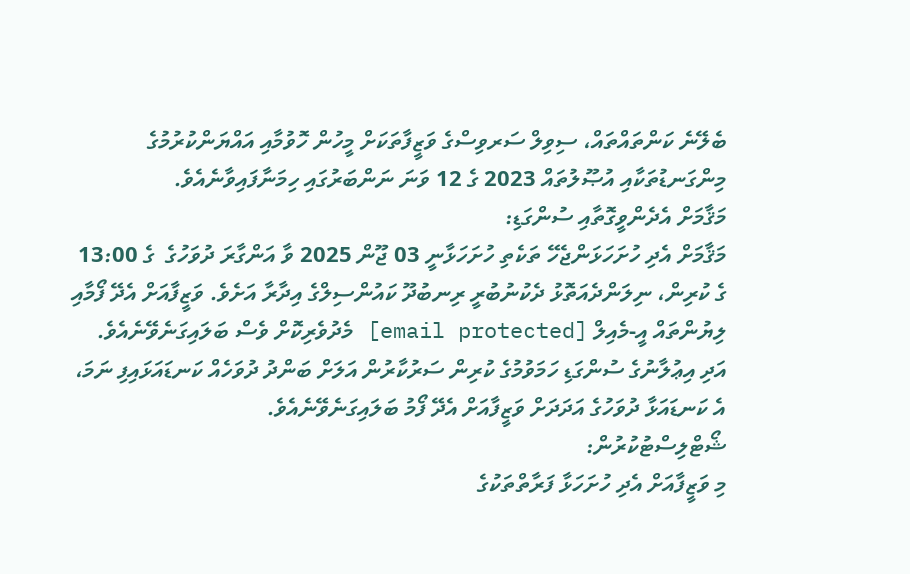ބެލޭނެ ކަންތައްތައް، ސިވިލް ސަރވިސްގެ ވަޒީފާތަކަށް މީހުން ހޮވުމާއި އައްޔަންކުރުމުގެ މިންގަނޑުތަކާއި އުޞޫލުތައް 2023 ގެ 12 ވަނަ ނަންބަރުގައި ހިމަނާފައިވާނެއެވެ.
މަޤާމަށް އެދެންވީގޮތާއި ސުންގަޑި:
މަޤާމަށް އެދި ހުށަހަޅަންޖެހޭ ތަކެތި ހުށަހަޅާނީ 03 ޖޫން 2025 ވާ އަންގާރަ ދުވަހުގެ  ގެ 13:00  ގެ ކުރިން، ނިލަންދެއަތޮޅު ދެކުނުބުރީ ރިނބުދޫ ކައުންސިލްގެ އިދާރާ އަށެވެ. ވަޒީފާއަށް އެދޭ ފޯމާއި ލިޔުންތައް އީ-މެއިލް [email protected] މެދުވެރިކޮށް ވެސް ބަލައިގަނެވޭނެއެވެ.
އަދި އިޢުލާނުގެ ސުންގަޑި ހަމަވުމުގެ ކުރިން ސަރުކާރުން އަލަށް ބަންދު ދުވަހެއް ކަނޑައަޅައިފި ނަމަ، އެ ކަނޑައަޅާ ދުވަހުގެ އަދަދަށް ވަޒީފާއަށް އެދޭ ފޯމު ބަލައިގަނެވޭނެއެވެ.
ޝޯޓްލިސްޓުކުރުން:
މި ވަޒީފާއަށް އެދި ހުށަހަޅާ ފަރާތްތަކުގެ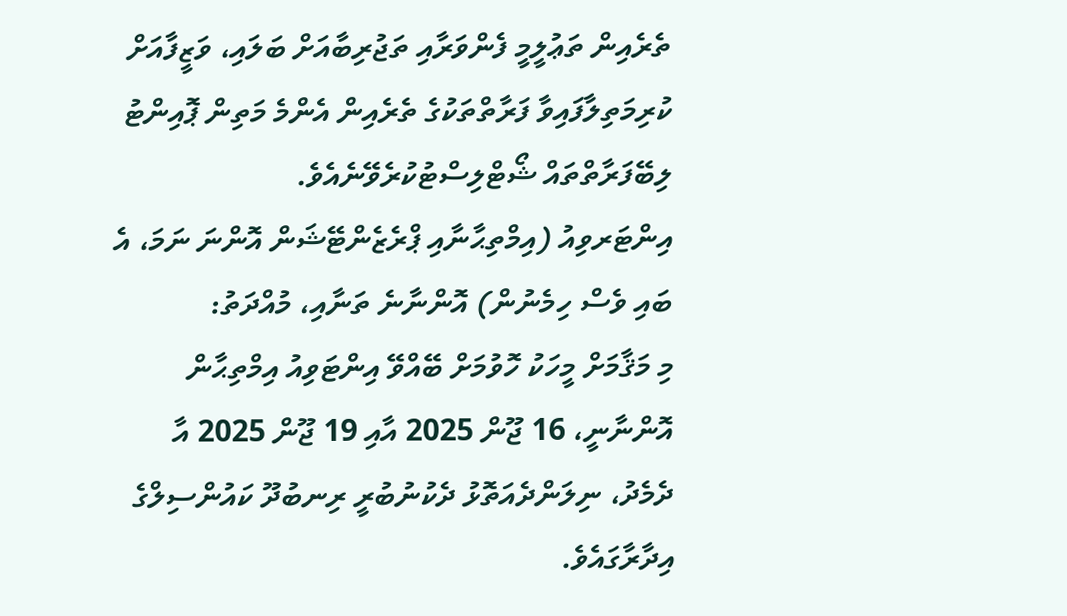ތެރެއިން ތަޢުލީމީ ފެންވަރާއި ތަޖުރިބާއަށް ބަލައި، ވަޒީފާއަށް ކުރިމަތިލާފައިވާ ފަރާތްތަކުގެ ތެރެއިން އެންމެ މަތިން ޕޮއިންޓު ލިބޭފަރާތްތައް ޝޯޓްލިސްޓުކުރެވޭނެއެވެ.
އިންޓަރވިއު (އިމްތިޙާނާއި ޕްރެޒެންޓޭޝަން އޮންނަ ނަމަ، އެ ބައި ވެސް ހިމެނުން) އޮންނާނެ ތަނާއި، މުއްދަތު:
މި މަޤާމަށް މީހަކު ހޮވުމަށް ބޭއްވޭ އިންޓަވިއު އިމްތިޙާން  އޮންނާނީ، 16 ޖޫން 2025 އާއި 19 ޖޫން 2025 އާ ދެމެދު، ނިލަންދެއަތޮޅު ދެކުނުބުރީ ރިނބުދޫ ކައުންސިލްގެ އިދާރާގައެވެ.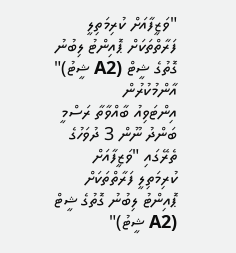"ވަޒީފާއަށް ކުރިމަތިލީ ފަރާތްތަކަށް ޕޮއިންޓު ލިބުނު ގޮތުގެ ޝީޓް (A2 ޝީޓު)" އާންމުކުރުން
އިންޓަވިއު ބާއްވާތާ ރަސްމީ ބަންދު ނޫން 3 ދުވަހުގެ ތެރޭގައި "ވަޒީފާއަށް ކުރިމަތިލީ ފަރާތްތަކަށް ޕޮއިންޓު ލިބުނު ގޮތުގެ ޝީޓް (A2 ޝީޓު)"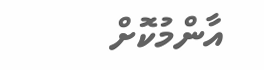އާންމުކޮށް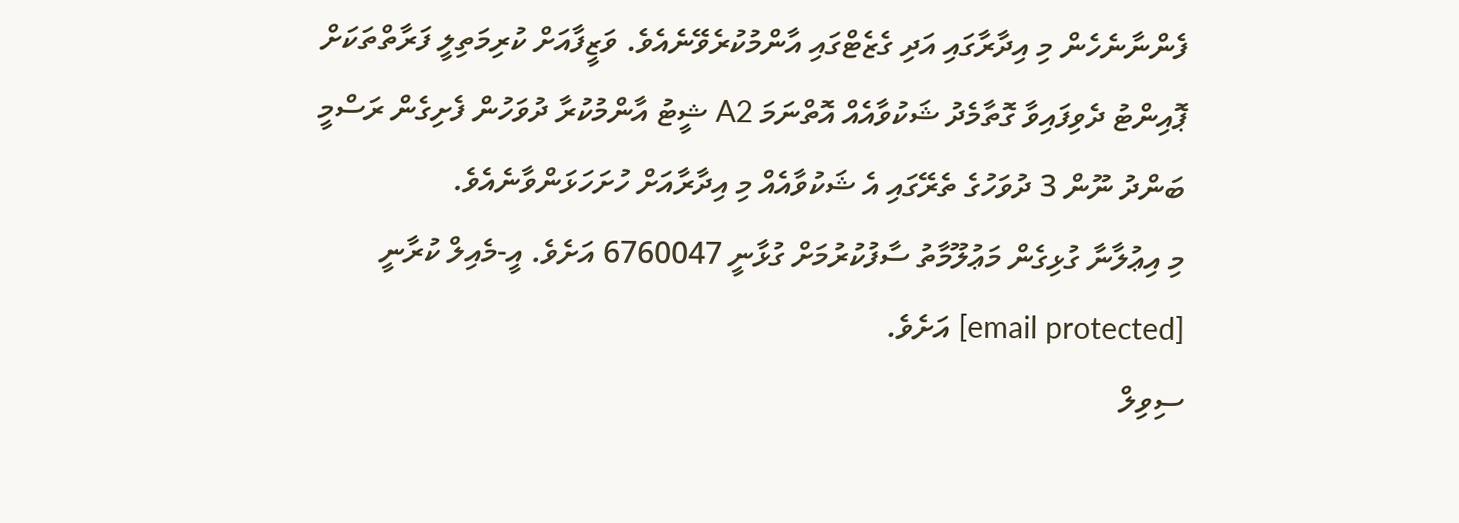ފެންނާނެހެން މި އިދާރާގައި އަދި ގެޒެޓްގައި އާންމުކުރެވޭނެއެވެ. ވަޒީފާއަށް ކުރިމަތިލީ ފަރާތްތަކަށް ޕޮއިންޓު ދެވިފައިވާ ގޮތާމެދު ޝަކުވާއެއް އޮތްނަމަ A2 ޝީޓު އާންމުކުރާ ދުވަހުން ފެށިގެން ރަސްމީ ބަންދު ނޫން 3 ދުވަހުގެ ތެރޭގައި އެ ޝަކުވާއެއް މި އިދާރާއަށް ހުށަހަޅަންވާނެއެވެ.
މި އިޢުލާނާ ގުޅިގެން މަޢުލޫމާތު ސާފުކުރުމަށް ގުޅާނީ 6760047 އަށެވެ. އީ-މެއިލް ކުރާނީ [email protected] އަށެވެ.
ސިވިލް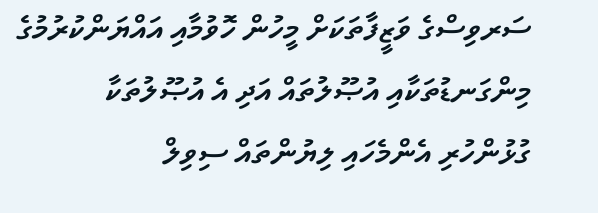ސަރވިސްގެ ވަޒީފާތަކަށް މީހުން ހޮވުމާއި އައްޔަންކުރުމުގެ މިންގަނޑުތަކާއި އުޞޫލުތައް އަދި އެ އުޞޫލުތަކާ ގުޅުންހުރި އެންމެހައި ލިޔުންތައް ސިވިލް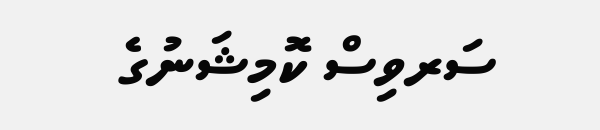ސަރވިސް ކޮމިޝަނުގެ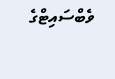ވެބްސައިޓްގެ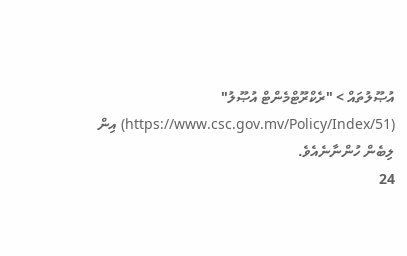އުޞޫލުތައް > "ރެކްރޫޓްމެންޓް އުޞޫލު" (https://www.csc.gov.mv/Policy/Index/51) އިން ލިބެން ހުންނާނެއެވެ.
24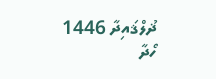ޛުލްޤައިދާ 1446
ހޯދާ